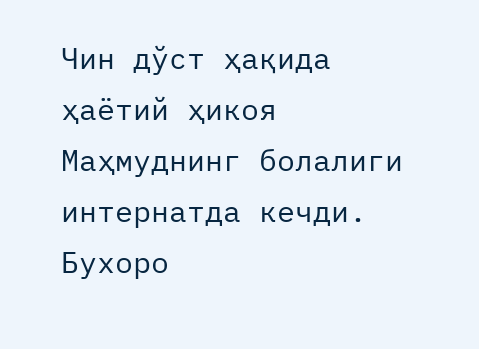Чин дўст ҳақида ҳаётий ҳикоя
Маҳмуднинг болалиги интернатда кечди. Бухоро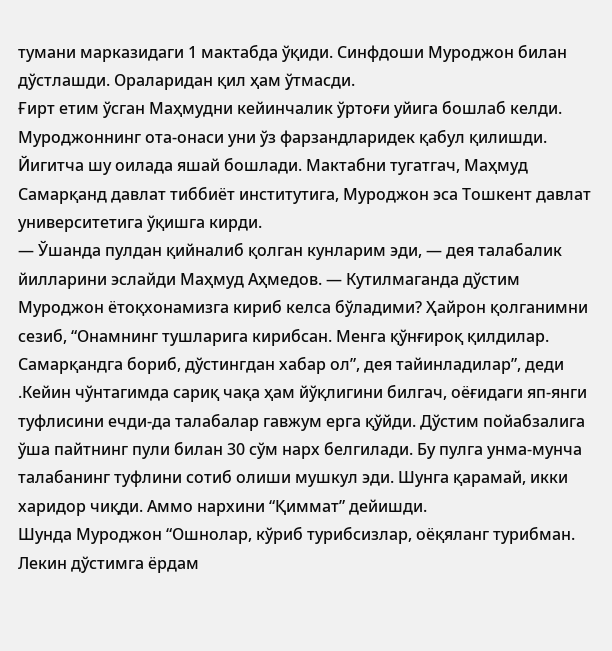тумани марказидаги 1 мактабда ўқиди. Синфдоши Муроджон билан дўстлашди. Ораларидан қил ҳам ўтмасди.
Ғирт етим ўсган Маҳмудни кейинчалик ўртоғи уйига бошлаб келди. Муроджоннинг ота-онаси уни ўз фарзандларидек қабул қилишди. Йигитча шу оилада яшай бошлади. Мактабни тугатгач, Маҳмуд Самарқанд давлат тиббиёт институтига, Муроджон эса Тошкент давлат университетига ўқишга кирди.
— Ўшанда пулдан қийналиб қолган кунларим эди, — дея талабалик йилларини эслайди Маҳмуд Аҳмедов. — Кутилмаганда дўстим Муроджон ётоқхонамизга кириб келса бўладими? Ҳайрон қолганимни сезиб, “Онамнинг тушларига кирибсан. Менга қўнғироқ қилдилар. Самарқандга бориб, дўстингдан хабар ол”, дея тайинладилар”, деди .Кейин чўнтагимда сариқ чақа ҳам йўқлигини билгач, оёғидаги яп-янги туфлисини ечди-да талабалар гавжум ерга қўйди. Дўстим пойабзалига ўша пайтнинг пули билан 30 сўм нарх белгилади. Бу пулга унма-мунча талабанинг туфлини сотиб олиши мушкул эди. Шунга қарамай, икки харидор чиқди. Аммо нархини “Қиммат” дейишди.
Шунда Муроджон “Ошнолар, кўриб турибсизлар, оёқяланг турибман. Лекин дўстимга ёрдам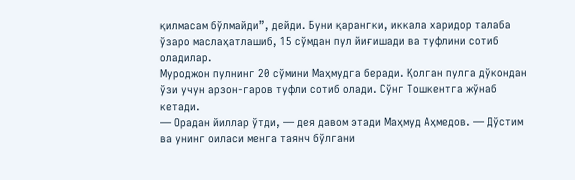қилмасам бўлмайди”, дейди. Буни қарангки, иккала харидор талаба ўзаро маслаҳатлашиб, 15 сўмдан пул йиғишади ва туфлини сотиб оладилар.
Муроджон пулнинг 20 сўмини Маҳмудга беради. Қолган пулга дўкондан ўзи учун арзон-гаров туфли сотиб олади. Сўнг Тошкентга жўнаб кетади.
— Орадан йиллар ўтди, — дея давом этади Маҳмуд Аҳмедов. — Дўстим ва унинг оиласи менга таянч бўлгани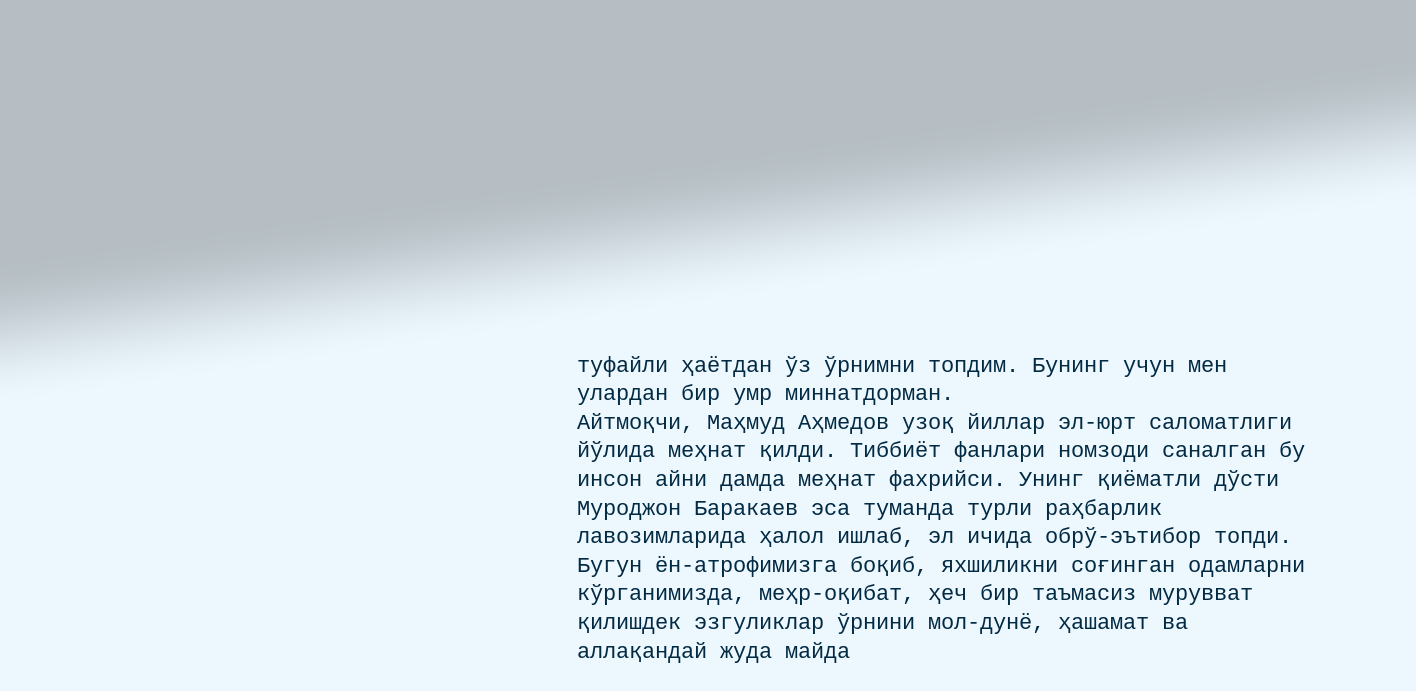туфайли ҳаётдан ўз ўрнимни топдим. Бунинг учун мен улардан бир умр миннатдорман.
Айтмоқчи, Маҳмуд Аҳмедов узоқ йиллар эл-юрт саломатлиги йўлида меҳнат қилди. Тиббиёт фанлари номзоди саналган бу инсон айни дамда меҳнат фахрийси. Унинг қиёматли дўсти Муроджон Баракаев эса туманда турли раҳбарлик лавозимларида ҳалол ишлаб, эл ичида обрў-эътибор топди.
Бугун ён-атрофимизга боқиб, яхшиликни соғинган одамларни кўрганимизда, меҳр-оқибат, ҳеч бир таъмасиз мурувват қилишдек эзгуликлар ўрнини мол-дунё, ҳашамат ва аллақандай жуда майда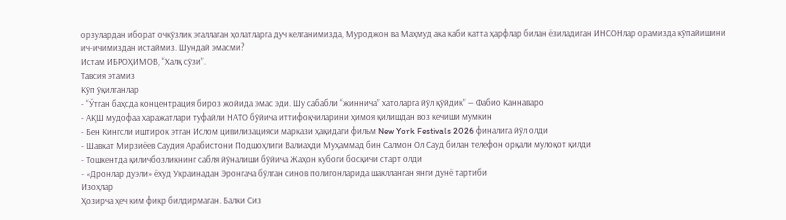орзулардан иборат очкўзлик эгаллаган ҳолатларга дуч келганимизда, Муроджон ва Маҳмуд ака каби катта ҳарфлар билан ёзиладиган ИНСОНлар орамизда кўпайишини ич-ичимиздан истаймиз. Шундай эмасми?
Истам ИБРОҲИМОВ, “Халқ сўзи”.
Тавсия этамиз
Кўп ўқилганлар
- “Ўтган баҳсда концентрация бироз жойида эмас эди. Шу сабабли “жиннича” хатоларга йўл қўйдик” — Фабио Каннаваро
- АҚШ мудофаа харажатлари туфайли НАТО бўйича иттифоқчиларини ҳимоя қилишдан воз кечиши мумкин
- Бен Кингсли иштирок этган Ислом цивилизацияси маркази ҳақидаги фильм New York Festivals 2026 финалига йўл олди
- Шавкат Мирзиёев Саудия Арабистони Подшоҳлиги Валиаҳди Муҳаммад бин Салмон Ол Сауд билан телефон орқали мулоқот қилди
- Тошкентда қиличбозликнинг сабля йўналиши бўйича Жаҳон кубоги босқичи старт олди
- «Дронлар дуэли» ёхуд Украинадан Эронгача бўлган синов полигонларида шаклланган янги дунё тартиби
Изоҳлар
Ҳозирча ҳеч ким фикр билдирмаган. Балки Сиз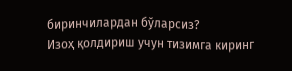биринчилардан бўларсиз?
Изоҳ қолдириш учун тизимга киринг